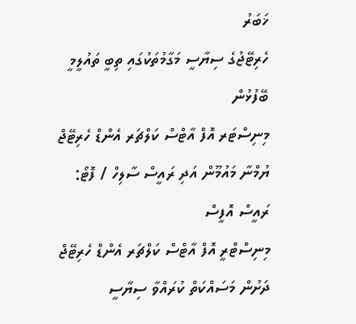ޚަބަރު
ހެރިޓޭޖުގެ ސިޔާސީ މަގާމުތަކުގައި ތިބީ ތައުލީމީ ބޭފުޅުން
މިނިސްޓަރ އޮފް އާޓްސް ކަލްޗަރ އެންޑް ހެރިޓޭޖް ޔުމްނާ މައުމޫން އަދި ރައީސް ސާލިހް / ފޮޓޯ: ރައީސް އޮފީސް
މިނިސްޓްރީ އޮފް އާޓްސް ކަލްޗަރ އެންޑް ހެރިޓޭޖް ދަށުން މަސައްކަތް ކުރައްވާ ސިޔާސީ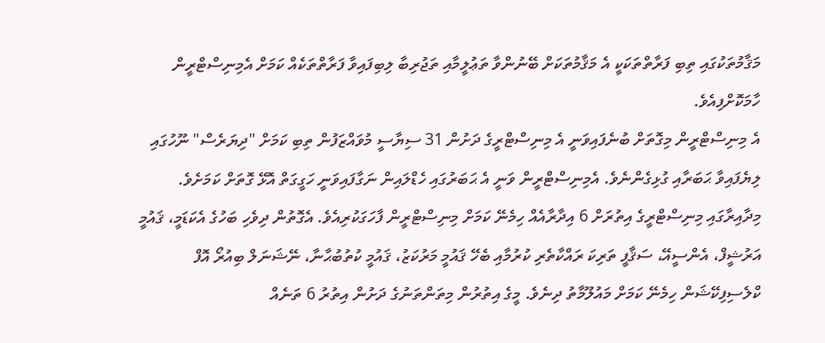މަޤާމުތަކުގައި ތިބި ފަރާތްތަކަކީ އެ މަޤާމުތަކަށް ބޭނުންވާ ތަޢުލީމާއި ތަޖުރިބާ ލިބިފައިވާ ފަރާތްތަކެއް ކަމަށް އެމިނިސްޓްރީން ހާމަކޮށްފިއެވެ.
އެ މިނިސްޓްރީން މިގޮތަށް ބުނެފައިވަނީ އެ މިނިސްޓްރީގެ ދަށުން 31 ސިޔާސީ މުވައްޒަފުން ތިބި ކަމަށް "ދިޔަރެސް" ނޫހުގައި ލިޔެފައިވާ ޙަބަރާއި ގުޅިގެންނެވެ. އެމިނިސްޓްރީން ވަނީ އެ ޙަބަރުގައި ހެޑްލައިން ނަގާފައިވަނީ ހަގީގަތް އޮޅޭ ގޮތަށް ކަމަށެވެ.
މިދާއިރާގައި މިނިސްޓްރީގެ އިތުރަށް 6 އިދާރާއެއް ހިމެނޭ ކަމަށް މިނިސްޓްރީން ފާހަގަކުރިއެވެ. އެގޮތުން ދިވެހި ބަހުގެ އެކަޑަމީ، ޤައުމީ އަރުޝީފް، އެންސީއޭ، ސަޤާފީ ތަރިކަ ރައްކާތެރި ކުރުމާއި ބެހޭ ޤައުމީ މަރުކަޒު، ޤައުމީ ކުތުބުޙާނާ، ނޭޝަނަލް ބިއުރޯ އޮފް ކްލެސިފިކޭޝަން ހިމެނޭ ކަމަށް މައުލޫމާތު ދިނެވެ. މީގެ އިތުރުން މިތަންތަނުގެ ދަށުން އިތުރު 6 ތަނެއް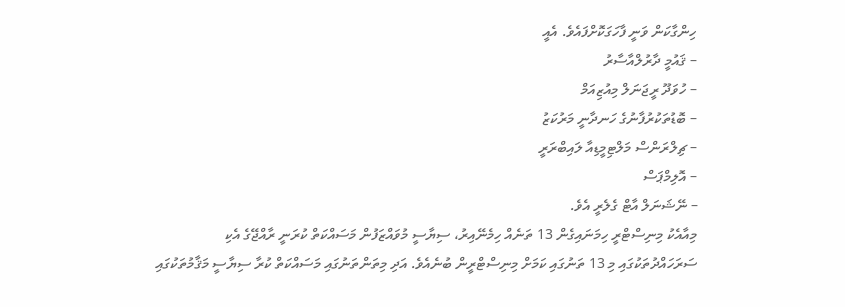ހިންގާކަން ވަނީ ފާހަގަކޮށްފައެވެ. އެއީ
– ޤައުމީ ދާރުލްއާސާރު
– ހުވަދޫ ރީޖަނަލް މިއުޒިއަމް
– ބޮޑުތަކުރުފާނުގެ ހަނދާނީ މަރުކަޒު
– ޗިލްރަންސް މަލްޓިމީޑިއާ ލައިބްރަރީ
– އޮލިމްޕަސް
– ނޭޝަނަލް އާޓް ގެލެރީ އެވެ.
މިއާއެކު މިނިސްޓްރީ ހިމަނައިގެން 13 ތަނެއް ހިމެނޭއިރު، ސިޔާސީ މުވައްޒަފުން މަސައްކަތް ކުރަނީ ރާއްޖޭގެ އެކި ސަރަހައްދުތަކުގައި މި 13 ތަނުގައި ކަމަށް މިނިސްޓްރީން ބުނެއެވެ. އަދި މިތަންތަނުގައި މަސައްކަތް ކުރާ ސިޔާސީ މަޤާމުތަކުގައި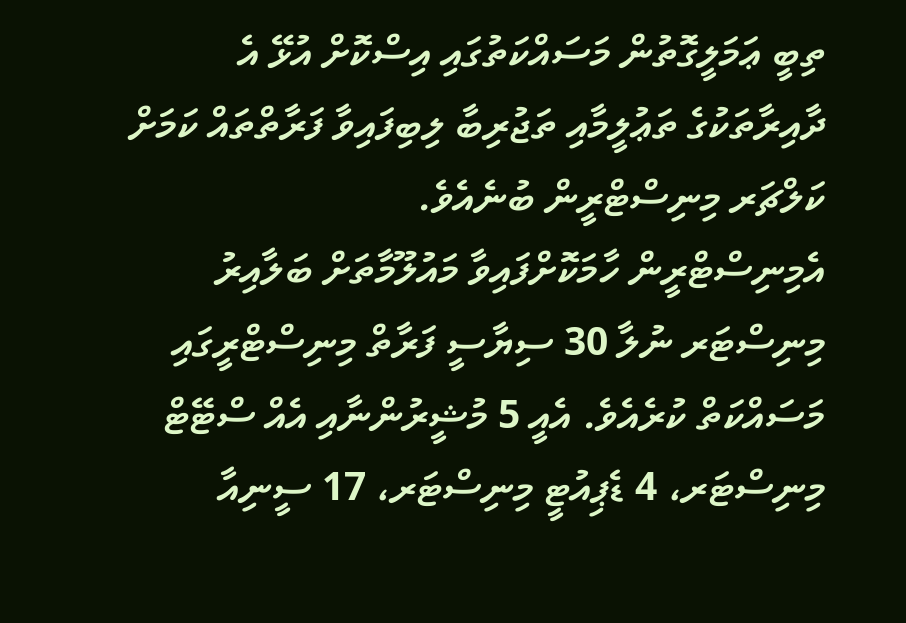ތިބީ ޢަމަލީގޮތުން މަސައްކަތުގައި އިސްކޮށް އުޅޭ އެ ދާއިރާތަކުގެ ތަޢުލީމާއި ތަޖުރިބާ ލިބިފައިވާ ފަރާތްތައް ކަމަށް ކަލްޗަރ މިނިސްޓްރީން ބުނެއެވެ.
އެމިނިސްޓްރީން ހާމަކޮށްފައިވާ މައުލޫމާތަށް ބަލާއިރު މިނިސްޓަރ ނުލާ 30 ސިޔާސީ ފަރާތް މިނިސްޓްރީގައި މަސައްކަތް ކުރެއެވެ. އެއީ 5 މުޝީރުންނާއި އެއް ސްޓޭޓް މިނިސްޓަރ، 4 ޑެޕިއުޓީ މިނިސްޓަރ، 17 ސީނިއާ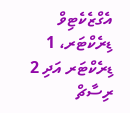އެގްޒެކެޓިވް ޑިރެކްޓަރ، 1 ޑިރެކްޓަރ އަދި 2 ރިސާޗް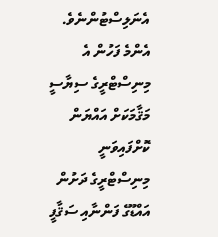އެނަލިސްޓުންނެވެ.
އެންމެ ފަހުން އެ މިނިސްޓްރީގެ ސިޔާސީ މަޤާމަކަށް އައްޔަން ކޮށްފައިވަނީ މިނިސްޓްރީގެ ދަށުން އައްޑޫގެ ފަންނާއި ސަޤާފީ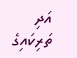އަދި ތަރިކައިގެ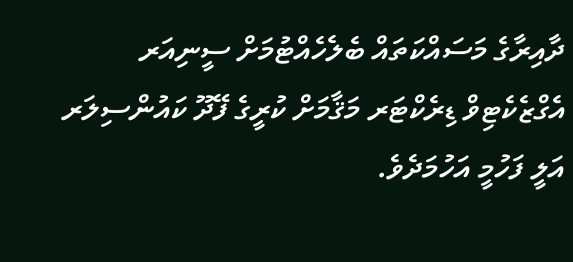ދާއިރާގެ މަސައްކަތައް ބެލެހެއްޓުމަށް ސީނިއަރ އެގްޒެކެޓިވް ޑިރެކްޓަރ މަޤާމަށް ކުރީގެ ފޭދޫ ކައުންސިލަރ އަލީ ފަހުމީ އަހުމަދެވެ.